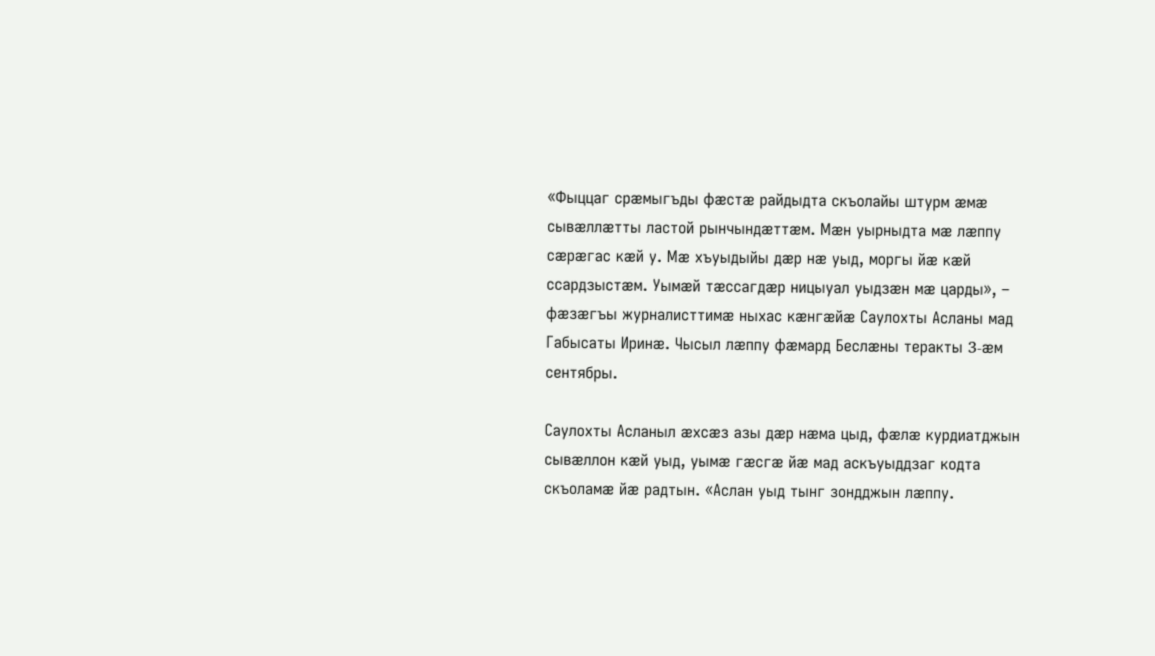«Фыццаг срæмыгъды фæстæ райдыдта скъолайы штурм æмæ сывæллæтты ластой рынчындæттæм. Мæн уырныдта мæ лæппу сæрæгас кæй у. Мæ хъуыдыйы дæр нæ уыд, моргы йæ кæй ссардзыстæм. Уымæй тæссагдæр ницыуал уыдзæн мæ царды», – фæзæгъы журналисттимæ ныхас кæнгæйæ Саулохты Асланы мад Габысаты Иринæ. Чысыл лæппу фæмард Беслæны теракты 3-æм сентябры.

Саулохты Асланыл æхсæз азы дæр нæма цыд, фæлæ курдиатджын сывæллон кæй уыд, уымæ гæсгæ йæ мад аскъуыддзаг кодта скъоламæ йæ радтын. «Аслан уыд тынг зондджын лæппу.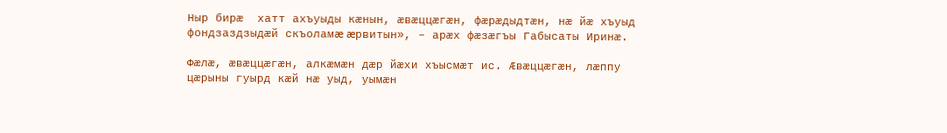Ныр бирæ  хатт ахъуыды кæнын, æвæццæгæн, фæрæдыдтæн, нæ йæ хъуыд фондзаздзыдæй скъоламæ æрвитын», – арæх фæзæгъы Габысаты Иринæ.

Фæлæ, æвæццæгæн, алкæмæн дæр йæхи хъысмæт ис. Æвæццæгæн, лæппу цæрыны гуырд кæй нæ уыд, уымæн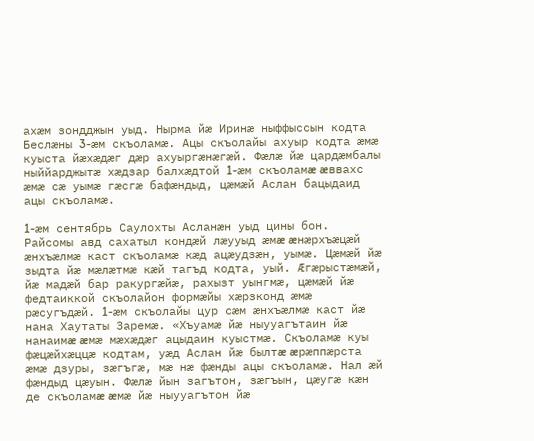ахæм зондджын уыд. Нырма йæ Иринæ ныффыссын кодта Беслæны 3-æм скъоламæ. Ацы скъолайы ахуыр кодта æмæ куыста йæхæдæг дæр ахуыргæнæгæй. Фæлæ йæ цардæмбалы ныййарджытæ хæдзар балхæдтой 1-æм скъоламæ æввахс æмæ сæ уымæ гæсгæ бафæндыд, цæмæй Аслан бацыдаид ацы скъоламæ.

1-æм сентябрь Саулохты Асланæн уыд цины бон. Райсомы авд сахатыл кондæй лæууыд æмæ æнæрхъæцæй æнхъæлмæ каст скъоламæ кæд ацæудзæн, уымæ. Цæмæй йæ зыдта йæ мæлæтмæ кæй тагъд кодта, уый. Æгæрыстæмæй, йæ мадæй бар ракургæйæ, рахызт уынгмæ, цæмæй йæ федтаиккой скъолайон формæйы хæрзконд æмæ рæсугъдæй. 1-æм скъолайы цур сæм æнхъæлмæ каст йæ нана Хаутаты Заремæ. «Хъуамæ йæ ныууагътаин йæ нанаимæ æмæ мæхæдæг ацыдаин куыстмæ. Скъоламæ куы фæцæйхæццæ кодтам, уæд Аслан йæ былтæ æрæппæрста æмæ дзуры, зæгъгæ, мæ нæ фæнды ацы скъоламæ. Нал æй фæндыд цæуын. Фæлæ йын загътон, зæгъын, цæугæ кæн де скъоламæ æмæ йæ ныууагътон йæ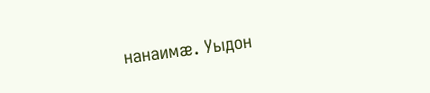нанаимæ. Уыдон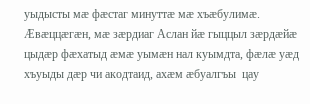уыдысты мæ фæстаг минуттæ мæ хъæбулимæ. Æвæццæгæн, мæ зæрдиаг Аслан йæ гыццыл зæрдæйæ цыдæр фæхатыд æмæ уымæн нал куымдта, фæлæ уæд хъуыды дæр чи акодтаид, ахæм æбуалгъы  цау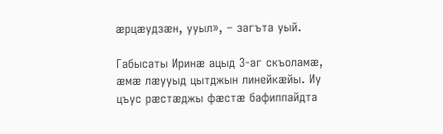æрцæудзæн, ууыл», – загъта уый.

Габысаты Иринæ ацыд 3-аг скъоламæ, æмæ лæууыд цытджын линейкæйы. Иу цъус рæстæджы фæстæ бафиппайдта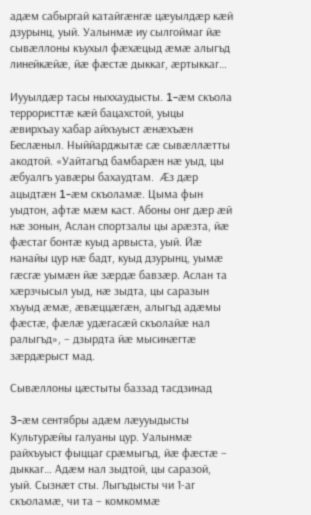адæм сабыргай катайгæнгæ цæуылдæр кæй дзурынц, уый. Уалынмæ иу сылгоймаг йæ сывæллоны къухыл фæхæцыд æмæ алыгъд линейкæйæ, йæ фæстæ дыккаг, æртыккаг…

Иууылдæр тасы ныххаудысты. 1-æм скъола террористтæ кæй бацахстой, уыцы æвирхъау хабар айхъуыст æнæхъæн Беслæныл. Ныййарджытæ сæ сывæллæтты акодтой. «Уайтагъд бамбарæн нæ уыд, цы æбуалгъ уавæры бахаудтам.  Æз дæр ацыдтæн 1-æм скъоламæ. Цыма фын уыдтон, афтæ мæм каст. Абоны онг дæр æй нæ зонын, Аслан спортзалы цы арæзта, йæ фæстаг бонтæ куыд арвыста, уый. Йæ нанайы цур нæ бадт, куыд дзурынц, уымæ гæсгæ уымæн йæ зæрдæ бавзæр. Аслан та хæрзчысыл уыд, нæ зыдта, цы саразын хъуыд æмæ, æвæццæгæн, алыгъд адæмы фæстæ, фæлæ удæгасæй скъолайæ нал ралыгъд», – дзырдта йæ мысинæгтæ зæрдæрыст мад.

Сывæллоны цæстыты баззад тасдзинад

3-æм сентябры адæм лæууыдысты Культурæйы галуаны цур. Уалынмæ райхъуыст фыццаг срæмыгъд, йæ фæстæ – дыккаг… Адæм нал зыдтой, цы саразой, уый. Сызнæт сты. Лыгъдысты чи 1-аг скъоламæ, чи та – комкоммæ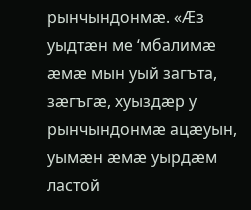рынчындонмæ. «Æз уыдтæн ме ‘мбалимæ æмæ мын уый загъта, зæгъгæ, хуыздæр у рынчындонмæ ацæуын, уымæн æмæ уырдæм ластой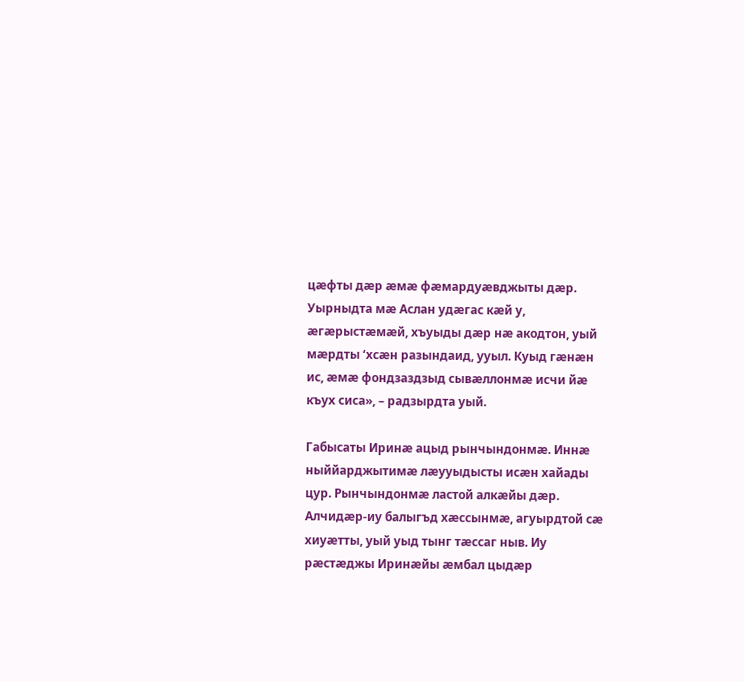цæфты дæр æмæ фæмардуæвджыты дæр. Уырныдта мæ Аслан удæгас кæй у, æгæрыстæмæй, хъуыды дæр нæ акодтон, уый мæрдты ‘хсæн разындаид, ууыл. Куыд гæнæн ис, æмæ фондзаздзыд сывæллонмæ исчи йæ къух сиса», – радзырдта уый.

Габысаты Иринæ ацыд рынчындонмæ. Иннæ ныййарджытимæ лæууыдысты исæн хайады цур. Рынчындонмæ ластой алкæйы дæр. Алчидæр-иу балыгъд хæссынмæ, агуырдтой сæ хиуæтты, уый уыд тынг тæссаг ныв. Иу рæстæджы Иринæйы æмбал цыдæр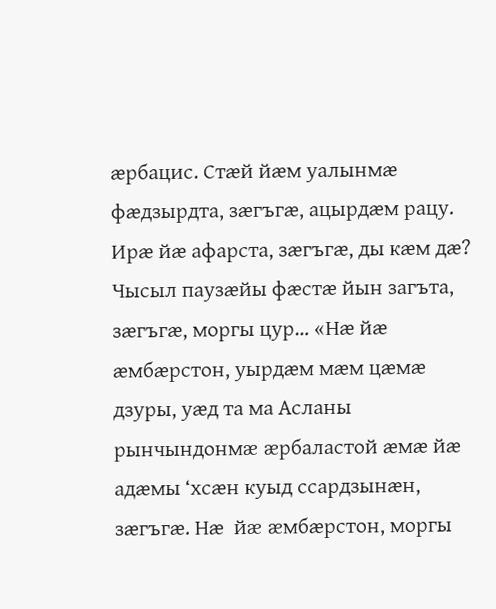æрбацис. Стæй йæм уалынмæ фæдзырдта, зæгъгæ, ацырдæм рацу. Ирæ йæ афарста, зæгъгæ, ды кæм дæ? Чысыл паузæйы фæстæ йын загъта, зæгъгæ, моргы цур… «Нæ йæ æмбæрстон, уырдæм мæм цæмæ дзуры, уæд та ма Асланы рынчындонмæ æрбаластой æмæ йæ адæмы ‘хсæн куыд ссардзынæн, зæгъгæ. Нæ  йæ æмбæрстон, моргы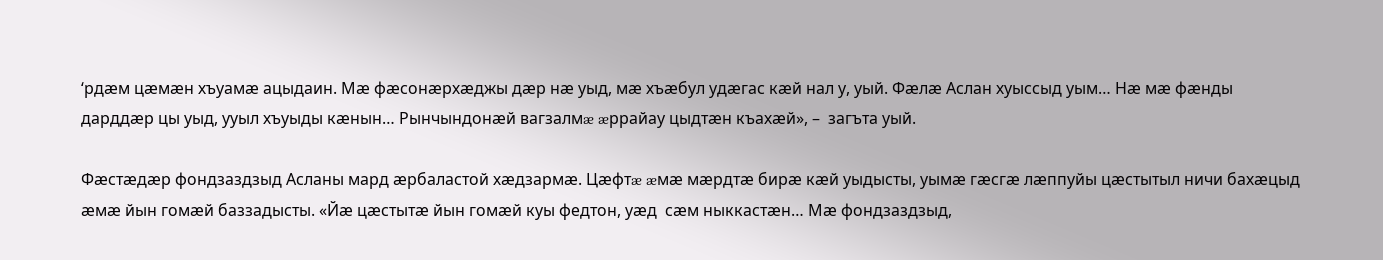‘рдæм цæмæн хъуамæ ацыдаин. Мæ фæсонæрхæджы дæр нæ уыд, мæ хъæбул удæгас кæй нал у, уый. Фæлæ Аслан хуыссыд уым… Нæ мæ фæнды дарддæр цы уыд, ууыл хъуыды кæнын… Рынчындонæй вагзалмæ æррайау цыдтæн къахæй», –  загъта уый.

Фæстæдæр фондзаздзыд Асланы мард æрбаластой хæдзармæ. Цæфтæ æмæ мæрдтæ бирæ кæй уыдысты, уымæ гæсгæ лæппуйы цæстытыл ничи бахæцыд æмæ йын гомæй баззадысты. «Йæ цæстытæ йын гомæй куы федтон, уæд  сæм ныккастæн… Мæ фондзаздзыд,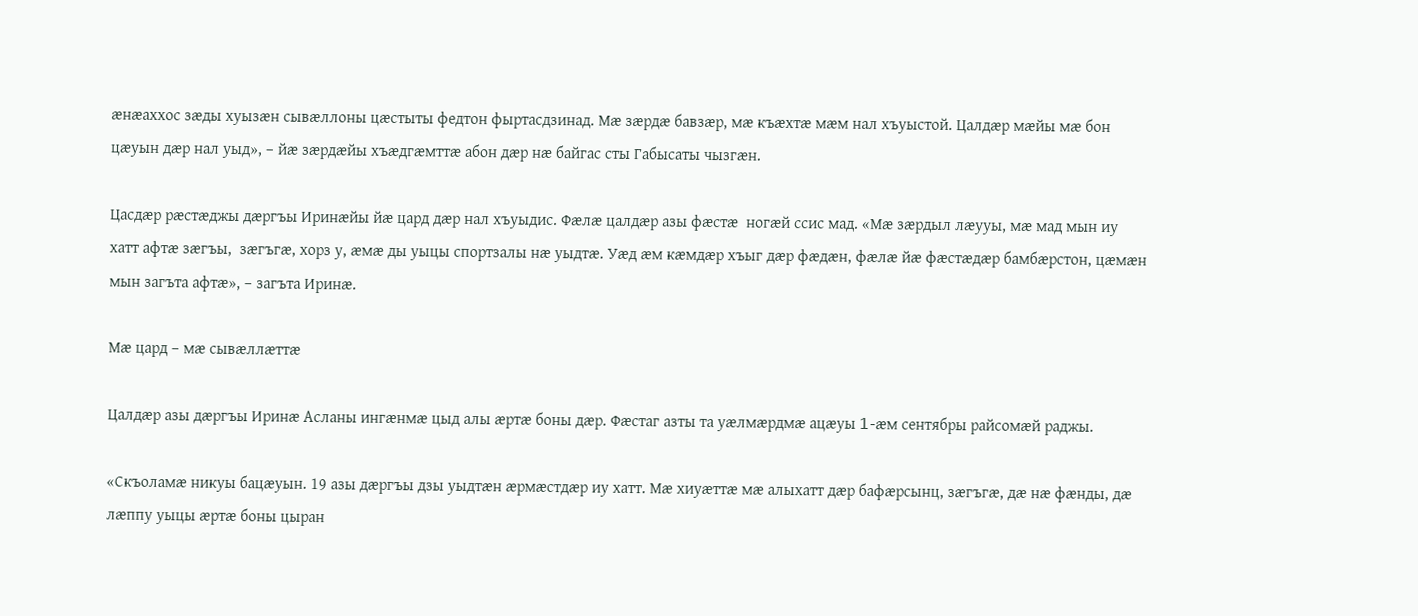æнæаххос зæды хуызæн сывæллоны цæстыты федтон фыртасдзинад. Мæ зæрдæ бавзæр, мæ къæхтæ мæм нал хъуыстой. Цалдæр мæйы мæ бон цæуын дæр нал уыд», – йæ зæрдæйы хъæдгæмттæ абон дæр нæ байгас сты Габысаты чызгæн.

Цасдæр рæстæджы дæргъы Иринæйы йæ цард дæр нал хъуыдис. Фæлæ цалдæр азы фæстæ  ногæй ссис мад. «Мæ зæрдыл лæууы, мæ мад мын иу хатт афтæ зæгъы,  зæгъгæ, хорз у, æмæ ды уыцы спортзалы нæ уыдтæ. Уæд æм кæмдæр хъыг дæр фæдæн, фæлæ йæ фæстæдæр бамбæрстон, цæмæн мын загъта афтæ», – загъта Иринæ.

Мæ цард – мæ сывæллæттæ

Цалдæр азы дæргъы Иринæ Асланы ингæнмæ цыд алы æртæ боны дæр. Фæстаг азты та уæлмæрдмæ ацæуы 1-æм сентябры райсомæй раджы.

«Скъоламæ никуы бацæуын. 19 азы дæргъы дзы уыдтæн æрмæстдæр иу хатт. Мæ хиуæттæ мæ алыхатт дæр бафæрсынц, зæгъгæ, дæ нæ фæнды, дæ лæппу уыцы æртæ боны цыран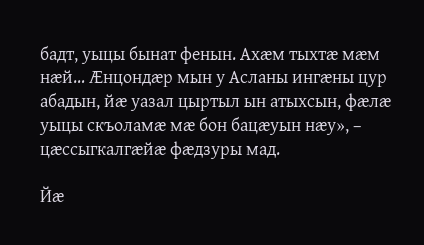бадт, уыцы бынат фенын. Ахæм тыхтæ мæм нæй… Æнцондæр мын у Асланы ингæны цур абадын, йæ уазал цыртыл ын атыхсын, фæлæ уыцы скъоламæ мæ бон бацæуын нæу», – цæссыгкалгæйæ фæдзуры мад.

Йæ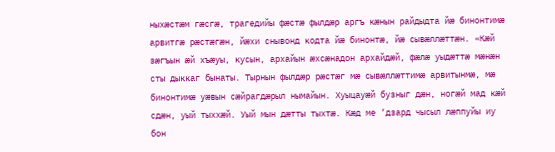ныхæстæм гæсгæ, трагедийы фæстæ фылдæр аргъ кæнын райдыдта йæ бинонтимæ арвитгæ рæстæгæн, йæхи снывонд кодта йæ бинонтæ, йæ сывæллæттæн. «Кæй зæгъын æй хъæуы, кусын, архайын æхсæнадон архайдæй, фæлæ уыдæттæ мæнæн сты дыккаг бынаты. Тырнын фылдæр рæстæг мæ сывæллæттимæ арвитынмæ, мæ бинонтимæ уæвын сæйрагдæрыл нымайын. Хуыцауæй бузныг дæн, ногæй мад кæй сдæн, уый тыххæй. Уый мын дæтты тыхтæ. Кæд ме ‘дзард чысыл лæппуйы иу бон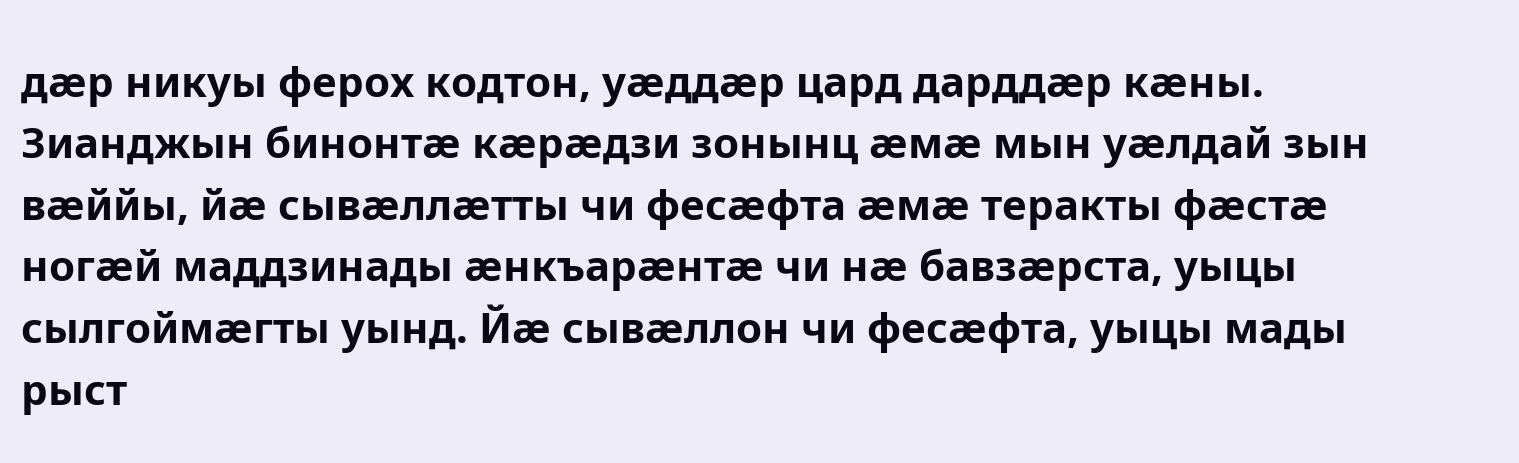дæр никуы ферох кодтон, уæддæр цард дарддæр кæны. Зианджын бинонтæ кæрæдзи зонынц æмæ мын уæлдай зын вæййы, йæ сывæллæтты чи фесæфта æмæ теракты фæстæ ногæй маддзинады æнкъарæнтæ чи нæ бавзæрста, уыцы сылгоймæгты уынд. Йæ сывæллон чи фесæфта, уыцы мады рыст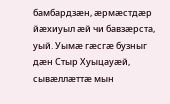бамбардзæн, æрмæстдæр йæхиуыл æй чи бавзæрста, уый. Уымæ гæсгæ бузныг дæн Стыр Хуыцауæй, сывæллæттæ мын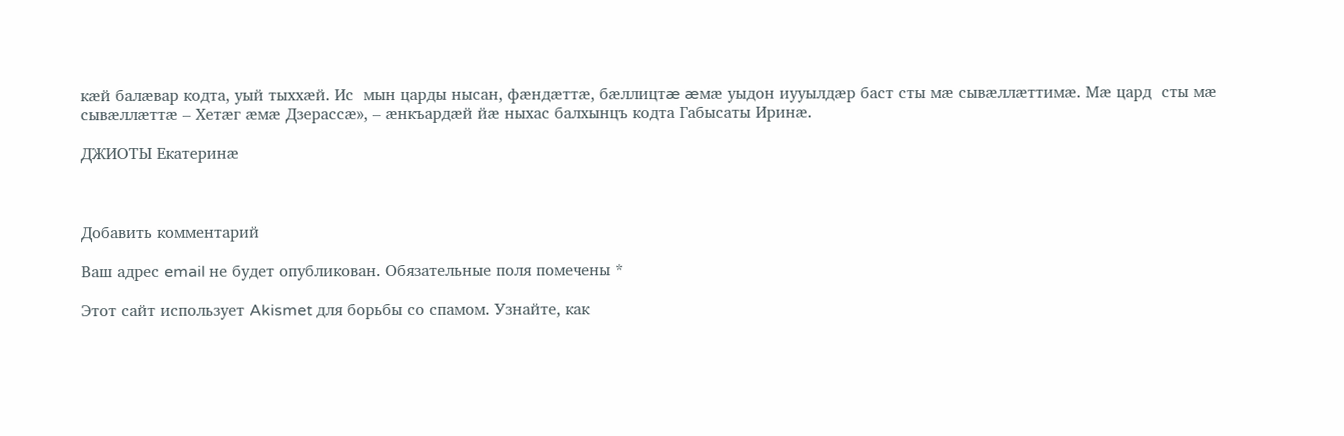кæй балæвар кодта, уый тыххæй. Ис  мын царды нысан, фæндæттæ, бæллицтæ æмæ уыдон иууылдæр баст сты мæ сывæллæттимæ. Мæ цард  сты мæ сывæллæттæ – Хетæг æмæ Дзерассæ», – æнкъардæй йæ ныхас балхынцъ кодта Габысаты Иринæ.

ДЖИОТЫ Екатеринæ



Добавить комментарий

Ваш адрес email не будет опубликован. Обязательные поля помечены *

Этот сайт использует Akismet для борьбы со спамом. Узнайте, как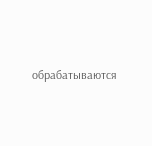обрабатываются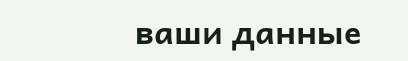ваши данные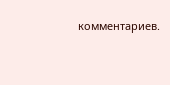комментариев.